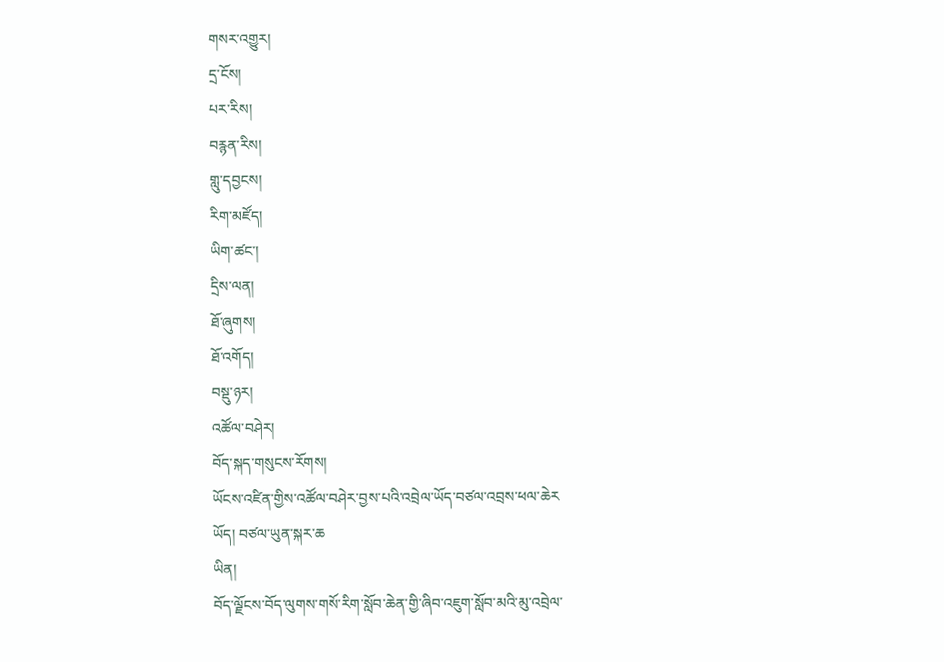གསར་འགྱུར།
དྲ་ངོས།
པར་རིས།
བརྙན་རིས།
གླུ་དབྱངས།
རིག་མཛོད།
ཡིག་ཚང་།
དྲིས་ལན།
ཐོ་ཞུགས།
ཐོ་འགོད།
བསྡུ་ཉར།
འཚོལ་བཤེར།
བོད་སྐད་གསུངས་རོགས།
ཡོངས་འཛིན་གྱིས་འཚོལ་བཤེར་བྱས་པའི་འབྲེལ་ཡོད་བཙལ་འབྲས་ཕལ་ཆེར
ཡོད། བཙལ་ཡུན་སྐར་ཆ
ཡིན།
བོད་ལྗོངས་བོད་ལུགས་གསོ་རིག་སློབ་ཆེན་གྱི་ཞིབ་འཇུག་སློབ་མའི་མུ་འབྲེལ་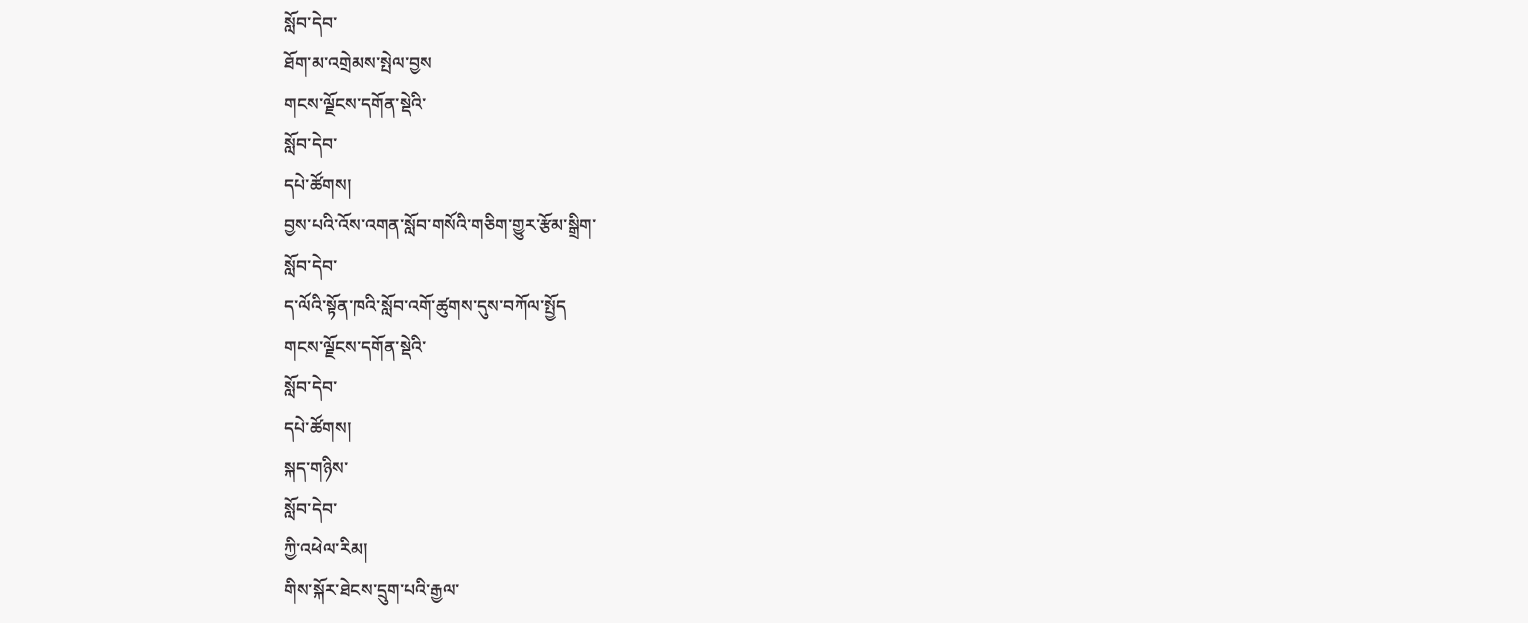སློབ་དེབ་
ཐོག་མ་འགྲེམས་སྤེལ་བྱས
གངས་ལྗོངས་དགོན་སྡེའི་
སློབ་དེབ་
དཔེ་ཚོགས།
བྱས་པའི་འོས་འགན་སློབ་གསོའི་གཅིག་གྱུར་རྩོམ་སྒྲིག་
སློབ་དེབ་
ད་ལོའི་སྟོན་ཁའི་སློབ་འགོ་ཚུགས་དུས་བཀོལ་སྤྱོད
གངས་ལྗོངས་དགོན་སྡེའི་
སློབ་དེབ་
དཔེ་ཚོགས།
སྐད་གཉིས་
སློབ་དེབ་
ཀྱི་འཕེལ་རིམ།
གིས་སྐོར་ཐེངས་དྲུག་པའི་རྒྱལ་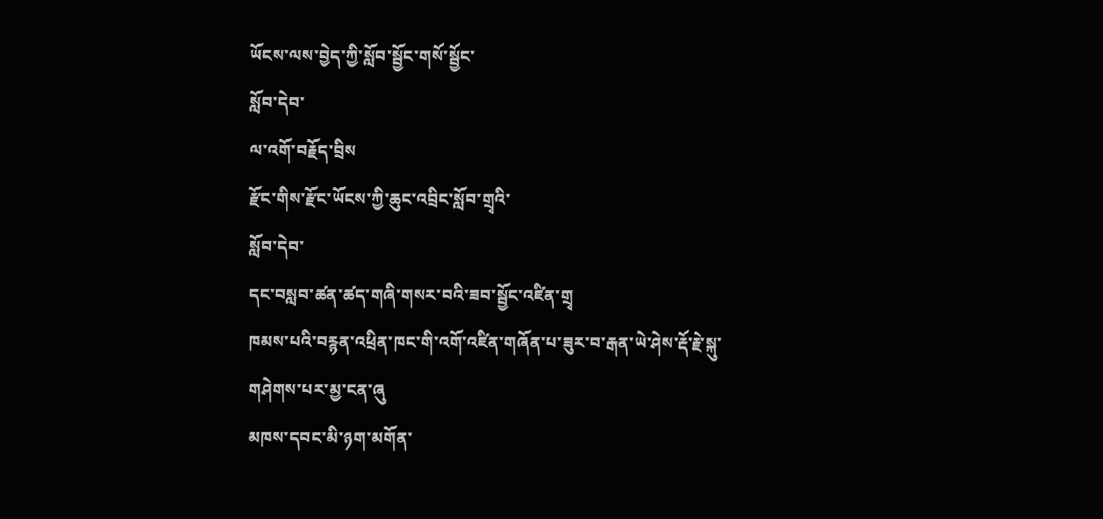ཡོངས་ལས་བྱེད་ཀྱི་སློབ་སྦྱོང་གསོ་སྦྱོང་
སློབ་དེབ་
ལ་འགོ་བརྗོད་བྲིས
རྫོང་གིས་རྫོང་ཡོངས་ཀྱི་ཆུང་འབྲིང་སློབ་གྲྭའི་
སློབ་དེབ་
དང་བསླབ་ཚན་ཚད་གཞི་གསར་བའི་ཟབ་སྦྱོང་འཛིན་གྲྭ
ཁམས་པའི་བརྙན་འཕྲིན་ཁང་གི་འགོ་འཛིན་གཞོན་པ་ཟུར་བ་རྒན་ཡེ་ཤེས་རྡོ་རྗེ་སྐུ་གཤེགས་པར་མྱ་ངན་ཞུ
མཁས་དབང་མི་ཉག་མགོན་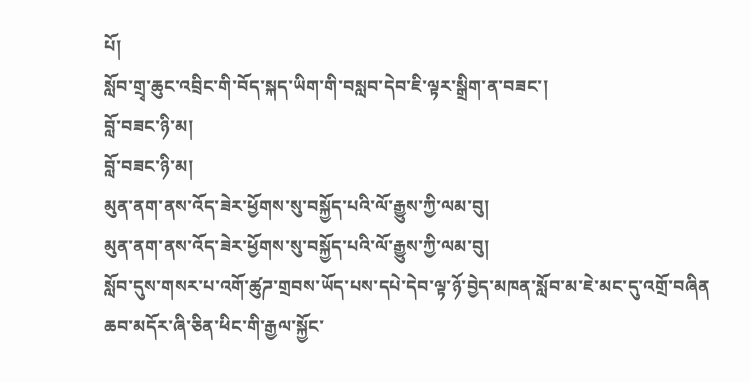པོ།
སློབ་གྲྭ་ཆུང་འབྲིང་གི་བོད་སྐད་ཡིག་གི་བསླབ་དེབ་ཇི་ལྟར་སྒྲིག་ན་བཟང་།
བློ་བཟང་ཉི་མ།
བློ་བཟང་ཉི་མ།
མུན་ནག་ནས་འོད་ཟེར་ཕྱོགས་སུ་བསྐྱོད་པའི་ལོ་རྒྱུས་ཀྱི་ལམ་བུ།
མུན་ནག་ནས་འོད་ཟེར་ཕྱོགས་སུ་བསྐྱོད་པའི་ལོ་རྒྱུས་ཀྱི་ལམ་བུ།
སློབ་དུས་གསར་པ་འགོ་ཚུཌ་གྲབས་ཡོད་པས་དཔེ་དེབ་ལྟ་ཉོ་བྱེད་མཁན་སློབ་མ་ཇེ་མང་དུ་འགྲོ་བཞིན
ཆབ་མདོར་ཞི་ཅིན་ཕིང་གི་རྒྱལ་སྐྱོང་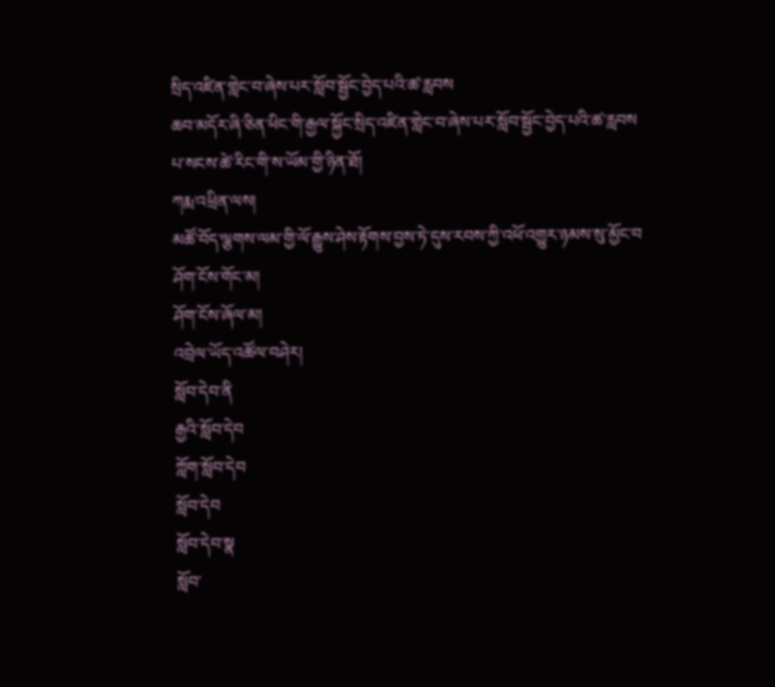སྲིད་འཛིན་གླེང་བ་ཞེས་པར་སློབ་སྦྱོང་བྱེད་པའི་ཚ་རླབས
ཆབ་མདོར་ཞི་ཅིན་ཕིང་གི་རྒྱལ་སྐྱོང་སྲིད་འཛིན་གླེང་བ་ཞེས་པར་སློབ་སྦྱོང་བྱེད་པའི་ཚ་རླབས
པ་སངས་ཚེ་རིང་གི་ས་ཡོམ་གྱི་ཉིན་ཐོ།
ཀརྨ་འཕྲིན་ལས།
མཚོ་བོད་ལྕགས་ལམ་གྱི་ལོ་རྒྱུས་ཤེས་རྟོགས་བྱས་ཏེ་དུས་རབས་ཀྱི་འཕོ་འགྱུར་ཉམས་སུ་མྱོང་བ
ཤོག་ངོས་གོང་མ།
ཤོག་ངོས་ཞོལ་མ།
འབྲེལ་ཡོད་འཚོལ་བཤེར།
སློབ་དེབ་ནི
རྒྱའི་སློབ་དེབ
ཀློག་སློབ་དེབ
སློབ་དེབ
སློབ་དེབ་སྣ
སློབ་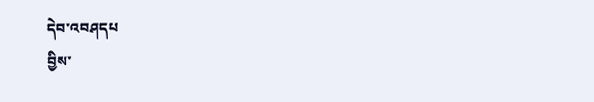དེབ་འབཤདཔ
བྱིས་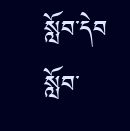སློབ་དེབ
སློབ་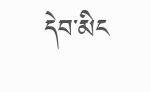དེབ་མིང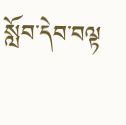སློབ་དེབ་བལྟ